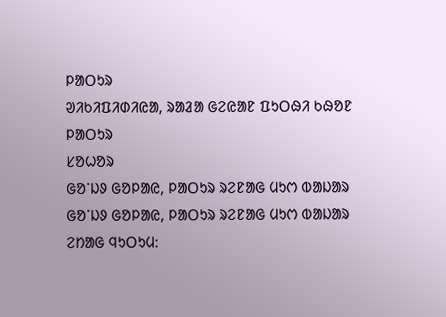ᱞᱟᱛᱩᱨ
ᱣᱤᱠᱤᱯᱤᱰᱤᱭᱟ, ᱨᱟᱲᱟ ᱜᱮᱭᱟᱱ ᱯᱩᱛᱷᱤ ᱠᱷᱚᱱ
ᱞᱟᱛᱩᱨ
ᱥᱚᱦᱚᱨ
ᱜᱚᱸᱡᱽ ᱜᱚᱞᱟᱭ, ᱞᱟᱛᱩᱨ ᱨᱮᱱᱟᱜ ᱢᱩᱬ ᱵᱟᱡᱟᱨ
ᱜᱚᱸᱡᱽ ᱜᱚᱞᱟᱭ, ᱞᱟᱛᱩᱨ ᱨᱮᱱᱟᱜ ᱢᱩᱬ ᱵᱟᱡᱟᱨ
ᱮᱴᱟᱜ ᱧᱩᱛᱩᱢ: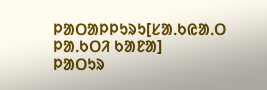ᱞᱟᱛᱟᱞᱞᱩᱨᱩ[ᱥᱟᱹᱠᱭᱟᱹᱛ ᱞᱟᱹᱠᱛᱤ ᱠᱟᱱᱟ]
ᱞᱟᱛᱩᱨ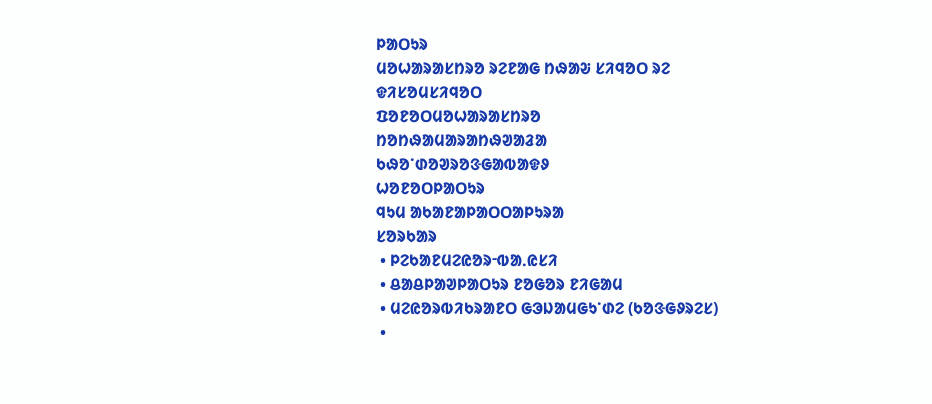ᱞᱟᱛᱩᱨ
ᱢᱚᱦᱟᱨᱟᱥᱴᱨᱚ ᱨᱮᱱᱟᱜ ᱴᱷᱟᱶ ᱥᱤᱧᱚᱛ ᱨᱮ
ᱫᱤᱥᱚᱢᱥᱤᱧᱚᱛ
ᱯᱚᱱᱚᱛᱢᱚᱦᱟᱨᱟᱥᱴᱨᱚ
ᱴᱚᱴᱷᱟᱢᱟᱨᱟᱴᱷᱣᱟᱲᱟ
ᱠᱷᱚᱸᱰᱚᱣᱨᱚᱝᱜᱟᱵᱟᱫᱽ
ᱦᱚᱱᱚᱛᱞᱟᱛᱩᱨ
ᱧᱩᱢ ᱟᱠᱟᱱᱟᱞᱟᱛᱛᱟᱞᱩᱨᱟ
ᱥᱚᱨᱠᱟᱨ
 • ᱞᱮᱠᱟᱱᱢᱮᱭᱚᱨᱼᱵᱟᱹᱭᱥᱤ
 • ᱪᱟᱪᱞᱟᱣᱞᱟᱛᱩᱨ ᱱᱚᱜᱚᱨ ᱱᱤᱜᱟᱢ
 • ᱢᱮᱭᱚᱨᱵᱤᱠᱨᱟᱱᱛ ᱜᱳᱡᱟᱢᱜᱩᱸᱰᱮ (ᱠᱚᱝᱜᱽᱨᱮᱥ)
 •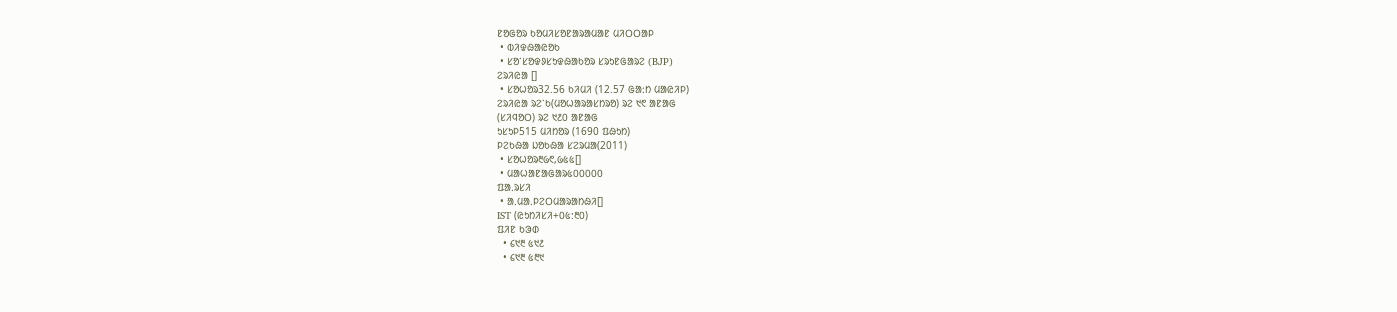ᱱᱚᱜᱚᱨ ᱠᱚᱢᱤᱥᱚᱱᱟᱨᱟᱢᱟᱱ ᱢᱤᱛᱛᱟᱞ
 • ᱵᱤᱫᱷᱟᱭᱚᱠ
 • ᱥᱚᱸᱥᱚᱫᱽᱥᱩᱫᱷᱟᱠᱚᱨ ᱥᱨᱩᱱᱜᱟᱨᱮ (BJP)
ᱮᱨᱤᱭᱟ []
 • ᱥᱚᱦᱚᱨ32.56 ᱠᱤᱢᱤ (12.57 ᱜᱟᱺᱴ ᱢᱟᱭᱤᱞ)
ᱮᱨᱤᱭᱟ ᱨᱮᱸᱠ(ᱢᱚᱦᱟᱨᱟᱥᱴᱨᱚ) ᱨᱮ ᱑᱖ ᱟᱱᱟᱜ
(ᱥᱤᱧᱚᱛ) ᱨᱮ ᱑᱒᱐ ᱟᱱᱟᱜ
ᱩᱥᱩᱞ515 ᱢᱤᱴᱚᱨ (1690 ᱯᱷᱩᱴ)
ᱞᱮᱠᱷᱟ ᱡᱚᱠᱷᱟ ᱥᱮᱨᱢᱟ(2011)
 • ᱥᱚᱦᱚᱨ᱓᱙᱖,᱙᱕᱕[]
 • ᱢᱟᱦᱟᱱᱟᱜᱟᱨ᱕᱐᱐᱐᱐᱐
ᱯᱟᱹᱨᱥᱤ
 • ᱟᱹᱢᱟᱹᱞᱮᱛᱢᱟᱨᱟᱴᱷᱤ[]
IST (ᱭᱩᱴᱤᱥᱤ+᱐᱕:᱓᱐)
ᱯᱤᱱ ᱠᱳᱰ
  • ᱔᱑᱓ ᱕᱑᱒
  • ᱔᱑᱓ ᱕᱓᱑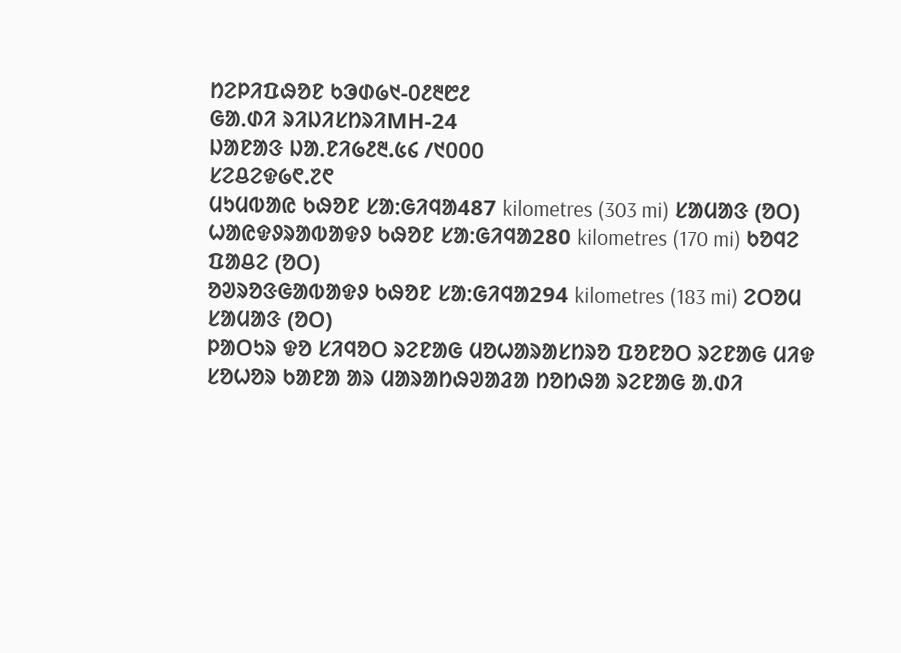ᱴᱮᱞᱤᱯᱷᱚᱱ ᱠᱳᱰ᱙᱑-᱐᱒᱓᱘᱒
ᱜᱟᱹᱰᱤ ᱨᱤᱡᱤᱥᱴᱨᱤMH-24
ᱡᱟᱱᱟᱝ ᱡᱟᱹᱱᱤ᱙᱒᱓.᱕᱔ /᱑᱐᱐᱐
ᱥᱮᱪᱮᱫ᱙᱖.᱗᱖
ᱢᱩᱢᱵᱟᱭ ᱠᱷᱚᱱ ᱥᱟᱺᱜᱤᱧᱟ487 kilometres (303 mi) ᱥᱟᱢᱟᱝ (ᱚᱛ)
ᱦᱟᱭᱫᱽᱨᱟᱵᱟᱫᱽ ᱠᱷᱚᱱ ᱥᱟᱺᱜᱤᱧᱟ280 kilometres (170 mi) ᱠᱚᱧᱮ ᱯᱟᱪᱮ (ᱚᱛ)
ᱚᱣᱨᱚᱝᱜᱟᱵᱟᱫᱽ ᱠᱷᱚᱱ ᱥᱟᱺᱜᱤᱧᱟ294 kilometres (183 mi) ᱮᱛᱚᱢ ᱥᱟᱢᱟᱝ (ᱚᱛ)
ᱞᱟᱛᱩᱨ ᱫᱚ ᱥᱤᱧᱚᱛ ᱨᱮᱱᱟᱜ ᱢᱚᱦᱟᱨᱟᱥᱴᱨᱚ ᱯᱚᱱᱚᱛ ᱨᱮᱱᱟᱜ ᱢᱤᱫ ᱥᱚᱦᱚᱨ ᱠᱟᱱᱟ ᱟᱨ ᱢᱟᱨᱟᱴᱷᱣᱟᱲᱟ ᱴᱚᱴᱷᱟ ᱨᱮᱱᱟᱜ ᱟᱹᱰᱤ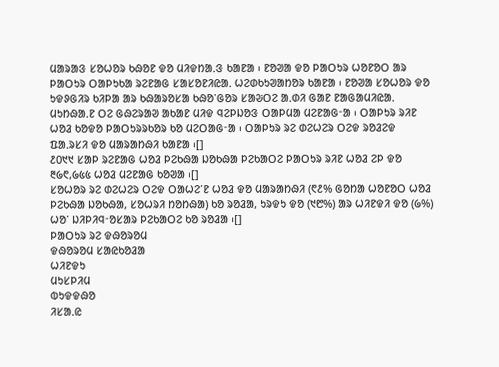ᱢᱟᱨᱟᱝ ᱥᱚᱦᱚᱨ ᱠᱷᱚᱱ ᱫᱚ ᱢᱤᱫᱴᱟᱹᱝ ᱠᱟᱱᱟ ᱾ ᱱᱚᱣᱟ ᱫᱚ ᱞᱟᱛᱩᱨ ᱦᱚᱱᱚᱛ ᱟᱨ ᱞᱟᱛᱩᱨ ᱛᱟᱞᱩᱠᱟ ᱨᱮᱱᱟᱜ ᱥᱟᱥᱚᱱᱤᱭᱟᱹ ᱦᱮᱰᱠᱩᱣᱟᱴᱚᱨ ᱠᱟᱱᱟ ᱾ ᱱᱚᱣᱟ ᱥᱚᱦᱚᱨ ᱫᱚ ᱩᱫᱽᱜᱤᱨ ᱠᱤᱞᱟ ᱟᱨ ᱠᱷᱟᱨᱚᱥᱟ ᱠᱷᱚᱸᱜᱚᱨ ᱥᱟᱶᱛᱮ ᱟᱹᱰᱤ ᱜᱟᱱ ᱱᱟᱜᱟᱢᱤᱭᱟᱹ ᱢᱩᱴᱷᱟᱹᱱ ᱛᱮ ᱜᱷᱮᱨᱟᱣ ᱟᱠᱟᱱ ᱢᱤᱫ ᱧᱮᱞᱡᱚᱝ ᱛᱟᱞᱢᱟ ᱢᱮᱱᱟᱜᱼᱟ ᱾ ᱛᱟᱞᱩᱨ ᱨᱤᱱ ᱦᱚᱲ ᱠᱚᱫᱚ ᱞᱟᱛᱩᱨᱨᱠᱚᱨ ᱠᱚ ᱢᱮᱛᱟᱜᱼᱟ ᱾ ᱛᱟᱞᱩᱨ ᱨᱮ ᱰᱮᱦᱮᱨ ᱛᱮᱫ ᱨᱚᱲᱮᱫ ᱯᱟᱹᱨᱥᱤ ᱫᱚ ᱢᱟᱨᱟᱴᱷᱤ ᱠᱟᱱᱟ ᱾[]
᱒᱐᱑᱑ ᱥᱟᱞ ᱨᱮᱱᱟᱜ ᱦᱚᱲ ᱞᱮᱠᱷᱟ ᱡᱚᱠᱷᱟ ᱞᱮᱠᱟᱛᱮ ᱞᱟᱛᱩᱨ ᱨᱤᱱ ᱦᱚᱲ ᱮᱞ ᱫᱚ ᱓᱙᱖,᱙᱕᱕ ᱦᱚᱲ ᱢᱮᱱᱟᱜ ᱠᱚᱣᱟ ᱾[]
ᱥᱚᱦᱚᱨ ᱨᱮ ᱰᱮᱦᱮᱨ ᱛᱮᱫ ᱛᱟᱦᱮᱸᱱ ᱦᱚᱲ ᱫᱚ ᱢᱟᱨᱟᱴᱷᱤ (᱖᱒% ᱜᱚᱴᱟ ᱦᱚᱱᱚᱛ ᱦᱚᱲ ᱞᱮᱠᱷᱟ ᱡᱚᱠᱷᱟ, ᱥᱚᱦᱨᱤ ᱴᱚᱴᱷᱟ) ᱠᱚ ᱨᱚᱲᱟ, ᱩᱨᱫᱩ ᱫᱚ (᱑᱘%) ᱟᱨ ᱦᱤᱱᱫᱤ ᱫᱚ (᱙%) ᱦᱚᱸ ᱡᱤᱞᱤᱧᱼᱚᱥᱟᱨ ᱞᱮᱠᱟᱛᱮ ᱠᱚ ᱨᱚᱲᱟ ᱾[]
ᱞᱟᱛᱩᱨ ᱨᱮ ᱫᱷᱚᱨᱚᱢ
ᱫᱷᱚᱨᱚᱢ ᱥᱟᱭᱠᱚᱲᱟ
ᱦᱤᱱᱫᱩ
ᱢᱩᱥᱞᱤᱢ
ᱵᱩᱫᱫᱷᱚ
ᱤᱥᱟᱹᱭ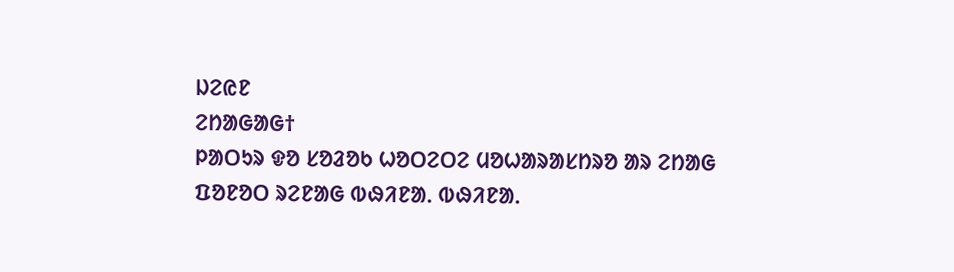ᱡᱮᱭᱱ
ᱮᱴᱟᱜᱟᱜ†
ᱞᱟᱛᱩᱨ ᱫᱚ ᱥᱚᱲᱚᱠ ᱦᱚᱛᱮᱛᱮ ᱢᱚᱦᱟᱨᱟᱥᱴᱨᱚ ᱟᱨ ᱮᱴᱟᱜ ᱯᱚᱱᱚᱛ ᱨᱮᱱᱟᱜ ᱵᱷᱤᱱᱟᱹ ᱵᱷᱤᱱᱟᱹ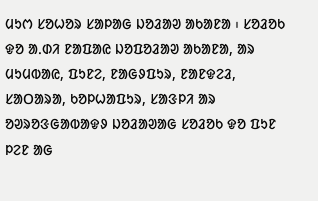ᱢᱩᱬ ᱥᱚᱦᱚᱨ ᱥᱟᱞᱟᱜ ᱡᱚᱲᱟᱣ ᱟᱠᱟᱱᱟ ᱾ ᱥᱚᱲᱚᱠ ᱫᱚ ᱟᱹᱰᱤ ᱱᱟᱯᱟᱭ ᱡᱚᱯᱚᱲᱟᱣ ᱟᱠᱟᱱᱟ, ᱟᱨ ᱢᱩᱢᱵᱟᱭ, ᱯᱩᱱᱮ, ᱱᱟᱜᱽᱯᱩᱨ, ᱱᱟᱱᱫᱮᱲ, ᱥᱟᱛᱟᱨᱟ, ᱠᱚᱞᱦᱟᱯᱩᱨ, ᱥᱟᱝᱞᱤ ᱟᱨ ᱚᱣᱨᱚᱝᱜᱟᱵᱟᱫᱽ ᱡᱚᱲᱟᱣᱟᱜ ᱥᱚᱲᱚᱠ ᱫᱚ ᱯᱩᱱ ᱞᱮᱱ ᱟᱜ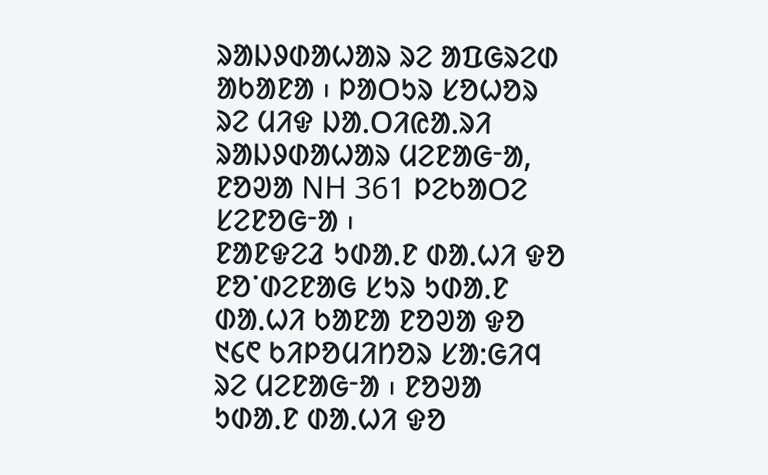ᱨᱟᱡᱽᱰᱟᱦᱟᱨ ᱨᱮ ᱟᱯᱜᱨᱮᱰ ᱟᱠᱟᱱᱟ ᱾ ᱞᱟᱛᱩᱨ ᱥᱚᱦᱚᱨ ᱨᱮ ᱢᱤᱫ ᱡᱟᱹᱛᱤᱭᱟᱹᱨᱤ ᱨᱟᱡᱽᱰᱟᱦᱟᱨ ᱢᱮᱱᱟᱜᱼᱟ, ᱱᱚᱣᱟ NH 361 ᱞᱮᱠᱟᱛᱮ ᱥᱮᱱᱚᱜᱼᱟ ᱾
ᱱᱟᱱᱫᱮᱲ ᱩᱰᱟᱹᱱ ᱰᱟᱹᱦᱤ ᱫᱚ ᱱᱚᱸᱰᱮᱱᱟᱜ ᱥᱩᱨ ᱩᱰᱟᱹᱱ ᱰᱟᱹᱦᱤ ᱠᱟᱱᱟ ᱱᱚᱣᱟ ᱫᱚ ᱑᱔᱖ ᱠᱤᱞᱚᱢᱤᱴᱚᱨ ᱥᱟᱺᱜᱤᱧ ᱨᱮ ᱢᱮᱱᱟᱜᱼᱟ ᱾ ᱱᱚᱣᱟ ᱩᱰᱟᱹᱱ ᱰᱟᱹᱦᱤ ᱫᱚ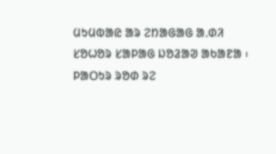ᱢᱩᱢᱵᱟᱭ ᱟᱨ ᱮᱴᱟᱜᱟᱜ ᱟᱹᱰᱤ ᱥᱚᱦᱚᱨ ᱥᱟᱞᱟᱜ ᱡᱚᱲᱟᱣ ᱟᱠᱟᱱᱟ ᱾
ᱞᱟᱛᱩᱨ ᱨᱚᱰ ᱨᱮ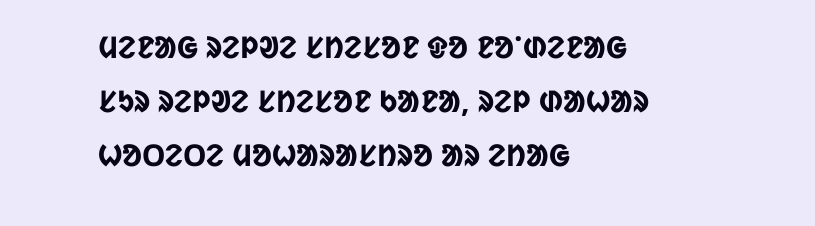ᱢᱮᱱᱟᱜ ᱨᱮᱞᱣᱮ ᱥᱴᱮᱥᱚᱱ ᱫᱚ ᱱᱚᱸᱰᱮᱱᱟᱜ ᱥᱩᱨ ᱨᱮᱞᱣᱮ ᱥᱴᱮᱥᱚᱱ ᱠᱟᱱᱟ, ᱨᱮᱞ ᱰᱟᱦᱟᱨ ᱦᱚᱛᱮᱛᱮ ᱢᱚᱦᱟᱨᱟᱥᱴᱨᱚ ᱟᱨ ᱮᱴᱟᱜ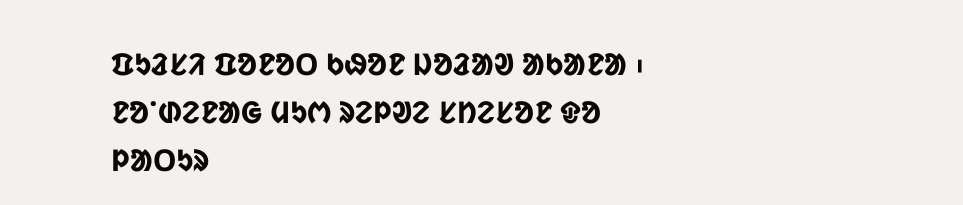ᱯᱩᱲᱥᱤ ᱯᱚᱱᱚᱛ ᱠᱷᱚᱱ ᱡᱚᱲᱟᱣ ᱟᱠᱟᱱᱟ ᱾ ᱱᱚᱸᱰᱮᱱᱟᱜ ᱢᱩᱬ ᱨᱮᱞᱣᱮ ᱥᱴᱮᱥᱚᱱ ᱫᱚ ᱞᱟᱛᱩᱨ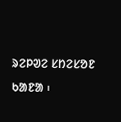ᱨᱮᱞᱣᱮ ᱥᱴᱮᱥᱚᱱ ᱠᱟᱱᱟ ᱾